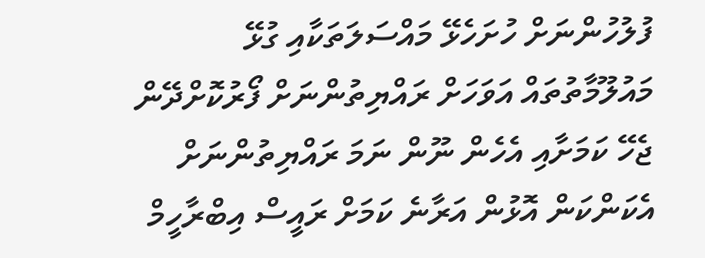ފުލުހުންނަށް ހުށަހެޅޭ މައްސަލަތަކާއި ގުޅޭ މައުލޫމާތުތައް އަވަހަށް ރައްޔިތުންނަށް ފޯރުކޮށްދޭން ޖެހޭ ކަމަށާއި އެހެން ނޫން ނަމަ ރައްޔިތުންނަށް އެކަންކަން އޮޅުން އަރާނެ ކަމަށް ރައީސް އިބްރާހީމް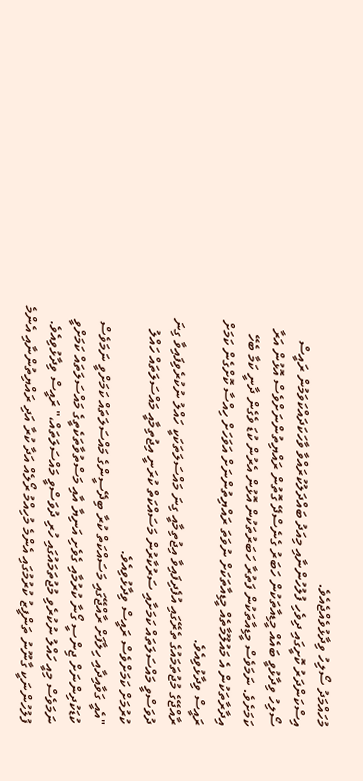މުހައްމަދު ސޯލިހު ވިދާޅުވެއްޖެއެވެ.
އިސްކަންދަރު ކޮށީގައި ދިވެހި ފުލުހުންނާއި މިއަދު ބައްދަލުކުރައްވާ ވާހަކަދައްކަވަމުން ރައީސް ސޯލިހު ވިދާޅުވީ ބައެއް މީޑިއާތަކުން ހަބަރު ގެނެސްދޭ ގޮތުން ރައްޔިތުންނަށްވެސް އޮޅުން އަރާ ކަމަށެވެ. ނަމަވެސް މީޑިއާތަކުން ފަތުރާ ހަބަރުތަކުން އޮޅުން އެރުން ކުޑަ ވެގެން ދާނީ ކަމާ ބެހޭ އިދާރާތަކުން އެ މައުލޫމާތެއް މީޑިއާތަކަށް ނުވަތަ ރައްޔިތުންނަށް އަވަހަށް ހިއްސާ ކޮށްގެން ކަމަށް ރައީސް ވިދާޅުވިއެވެ.
ރާއްޖޭގެ މުޖުތަމައުގެ ތެރޭގައި އުފެދިފައިވާ އިޖުތިމާއީ ގިނަ މައްސަލަތަކަކީ ހައްލު ނުކުރެވިފައިވާ ގިނަ ދުވަސްވީ މައްސަލަތައް ކަމަށާއި ސަރުކާރުން މަސައްކަތް ކުރަނީ އިޖުތިމާއީ މައްސަލަތައް ހައްލު ކުރުމަށް ކަމަށްވެސް ރައީސް ވިދާޅުވިއެވެ.
"އެއީ ގަވާއިދާއި ހިލާފަށް ރާއްޖޭގައި މަސައްކަތް ކުރާ ބިދޭސީންގެ މައްސަލަތައް ކަމަށްވީ ނަމަވެސް ކުޑަކުދިންނަށް ޖިންސީ ގޯނާ ކުރުމާއި ގެވެށި އަނިޔާ އާއި މަސްތުވާތަކެތީގެ މައްސަލަތައް ކަމަށްވީ ނަމަވެސް މިއީ ހައްލު ނުކުރެވި މުޖުތަމައުގައި ހުރި ދުވަސްވީ މައްސަލަތައް،" ރައީސް ވިދާޅުވިއެވެ.
ފުލުހުންނަކީ ގާނޫނު ތަންފީޒު ކުރުމުގައި އެންމެ މުހިއްމު ރޯލެއް އަދާ ކުރާ އަދި ރައްޔިތުންނާއި އެންމެ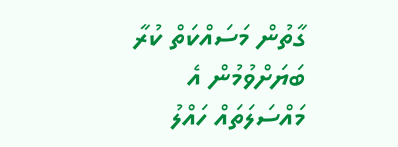ގާތުން މަސައްކަތް ކުރާ ބަޔަށްވުމުން އެ މައްސަލަތައް ހައްލު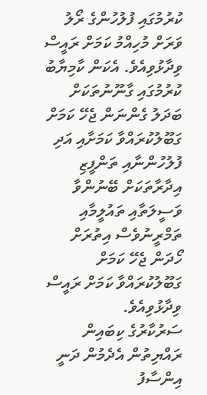ކުރުމުގައި ފުލުހުންގެ ރޯލު ވަރަށް މުހިއްމު ކަމަށް ރައީސް ވިދާޅުވިއެވެ. އެކަން ކާމިޔާބު ކުރުމުގައި ގާނޫނުތަކަށް ބަދަލު ގެންނަން ޖެހޭ ކަމަށް ގަބޫލުކުރައްވާ ކަމަށާއި އަދި ފުލުހުންނާއި ތަންފީޒި އިދާރާތަކަށް ބޭނުންވާ ވަސީލަތާއި ތައުލީމާއި ތަމްރީނުވެސް އިތުރަށް ހޯދަން ޖެހޭ ކަމަށް ގަބޫލުކުރައްވާ ކަމަށް ރައީސް ވިދާޅުވިއެވެ.
ސަރުކާރުގެ ކިބައިން ރައްޔިތުން އެދެމުން ދަނީ އިންސާފު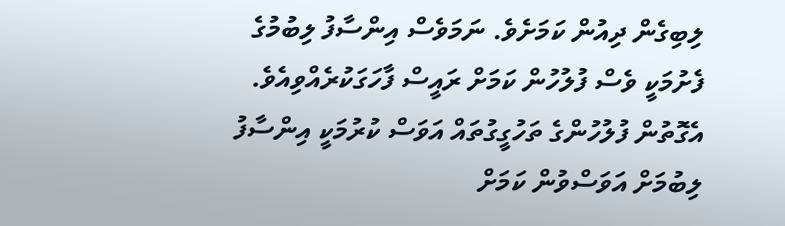ލިބިގެން ދިއުން ކަމަށެވެ. ނަމަވެސް އިންސާފު ލިބުމުގެ ފެށުމަކީ ވެސް ފުލުހުން ކަމަށް ރައީސް ފާހަގަކުރެއްވިއެވެ. އެގޮތުން ފުލުހުންގެ ތަހުގީގުތައް އަވަސް ކުރުމަކީ އިންސާފު ލިބުމަށް އަވަސްވުން ކަމަށް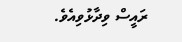ރައީސް ވިދާޅުވިއެވެ.